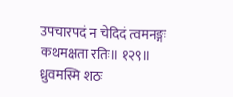उपचारपदं न चेदिदं त्वमनङ्गः कथमक्षता रतिः॥ १२९॥
ध्रुवमस्मि शठः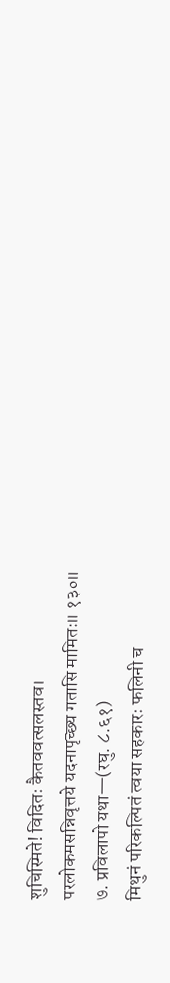शुचिस्मिते! विदितः कैतववत्सलस्तव।
परलोकमसन्निवृत्तये यदनापृच्छ्य गतासि मामितः॥ १३०॥
७. प्रविलापो यथा—(रघु. ८.६१)
मिथुनं परिकल्पितं त्वया सहकारः फलिनी च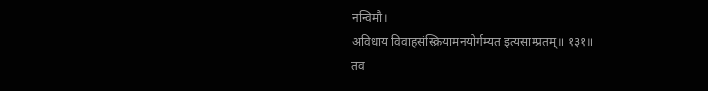नन्विमौ।
अविधाय विवाहसंस्क्रियामनयोर्गम्यत इत्यसाम्प्रतम्॥ १३१॥
तव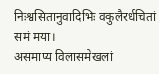निःश्वसितानुवादिभिः वकुलैरर्धचितां समं मया।
असमाप्य विलासमेखलां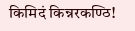किमिदं किन्नरकण्ठि!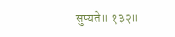सुप्यते॥ १३२॥